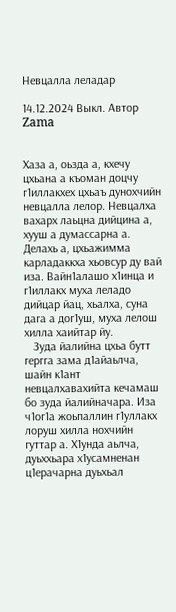Невцалла леладар

14.12.2024 Выкл. Автор Zama


Хаза а, оьзда а, кхечу цхьана а къоман доцчу г1иллакхех цхьаъ дунохчийн невцалла лелор. Невцалха вахарх лаьцна дийцина а, хууш а думассарна а. Делахь а, цхьажимма карладаккха хьовсур ду вай иза. Вайн1алашо х1инца и г1иллакх муха леладо дийцар йац, хьалха, суна дага а дог1уш, муха лелош хилла хаийтар йу.
   Зуда йалийна цхьа бутт гергга зама д1айаьлча, шайн к1ант невцалхавахийта кечамаш бо зуда йалийначара. Иза ч1ог1а жоьпаллин г1уллакх лоруш хилла нохчийн гуттар а. Х1унда аьлча, дуьххьара х1усамненан ц1ерачарна дуьхьал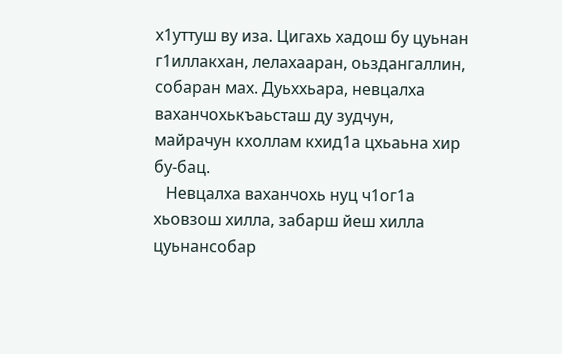х1уттуш ву иза. Цигахь хадош бу цуьнан г1иллакхан, лелахааран, оьздангаллин, собаран мах. Дуьххьара, невцалха ваханчохькъаьсташ ду зудчун, майрачун кхоллам кхид1а цхьаьна хир бу-бац.
   Невцалха ваханчохь нуц ч1ог1а хьовзош хилла, забарш йеш хилла цуьнансобар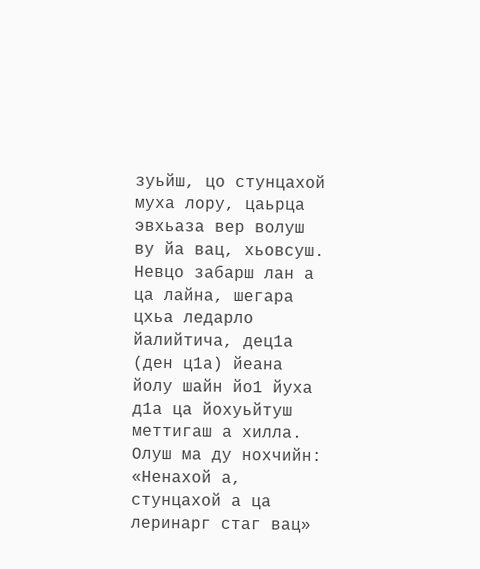зуьйш, цо стунцахой муха лору, цаьрца эвхьаза вер волуш ву йа вац, хьовсуш. Невцо забарш лан а ца лайна, шегара цхьа ледарло йалийтича, дец1а (ден ц1а) йеана йолу шайн йо1 йуха д1а ца йохуьйтуш меттигаш а хилла. Олуш ма ду нохчийн: «Ненахой а, стунцахой а ца леринарг стаг вац»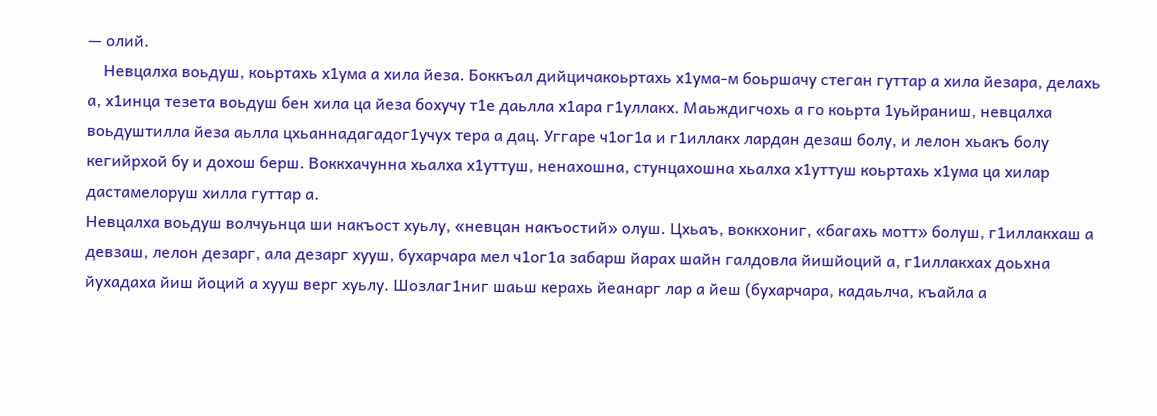— олий.
    Невцалха воьдуш, коьртахь х1ума а хила йеза. Боккъал дийцичакоьртахь х1ума-м боьршачу стеган гуттар а хила йезара, делахь а, х1инца тезета воьдуш бен хила ца йеза бохучу т1е даьлла х1ара г1уллакх. Маьждигчохь а го коьрта 1уьйраниш, невцалха воьдуштилла йеза аьлла цхьаннадагадог1учух тера а дац. Уггаре ч1ог1а и г1иллакх лардан дезаш болу, и лелон хьакъ болу кегийрхой бу и дохош берш. Воккхачунна хьалха х1уттуш, ненахошна, стунцахошна хьалха х1уттуш коьртахь х1ума ца хилар дастамелоруш хилла гуттар а.
Невцалха воьдуш волчуьнца ши накъост хуьлу, «невцан накъостий» олуш. Цхьаъ, воккхониг, «багахь мотт» болуш, г1иллакхаш а девзаш, лелон дезарг, ала дезарг хууш, бухарчара мел ч1ог1а забарш йарах шайн галдовла йишйоций а, г1иллакхах доьхна йухадаха йиш йоций а хууш верг хуьлу. Шозлаг1ниг шаьш керахь йеанарг лар а йеш (бухарчара, кадаьлча, къайла а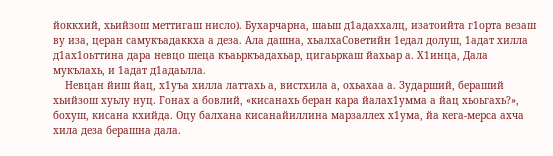йоккхий, хьийзош меттигаш нисло). Бухарчарна, шаьш д1адаххалц, изатоийта г1орта везаш ву иза, церан самукъадаккха а деза. Ала дашна, хьалхаСоветийн 1едал долуш, 1адат хилла д1ах1оьттина дара невцо шеца къаьркъадахьар, цигаьркаш йахьар а. Х1инца, Дала мукълахь, и 1адат д1адаьлла.
    Невцан йиш йац, х1уъа хилла латтахь а, вистхила а, охьахаа а. Зударший, бераший хьийзош хуьлу нуц. Гонах а бовлий, «кисанахь беран кара йалах1умма а йац хьоьгахь?», бохуш, кисана кхийда. Оцу балхана кисанайиллина марзаллех х1ума, йа кега-мерса ахча хила деза берашна дала.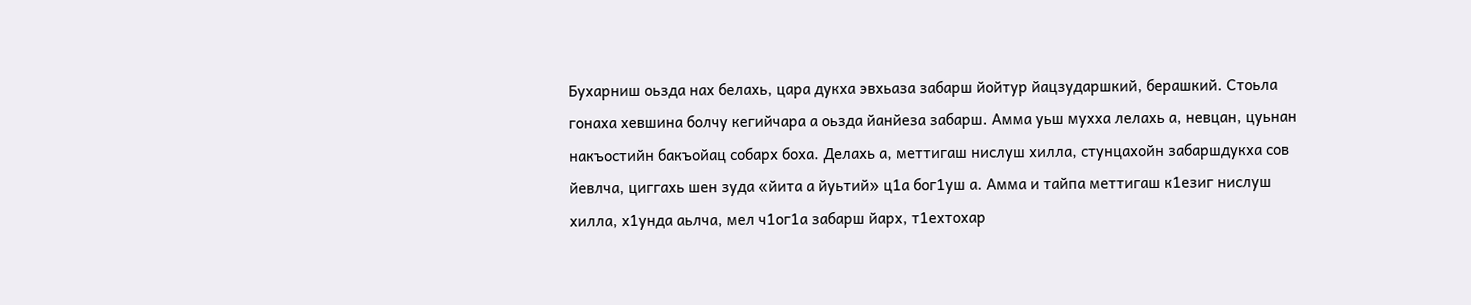Бухарниш оьзда нах белахь, цара дукха эвхьаза забарш йойтур йацзударшкий, берашкий. Стоьла гонаха хевшина болчу кегийчара а оьзда йанйеза забарш. Амма уьш мухха лелахь а, невцан, цуьнан накъостийн бакъойац собарх боха. Делахь а, меттигаш нислуш хилла, стунцахойн забаршдукха сов йевлча, циггахь шен зуда «йита а йуьтий» ц1а бог1уш а. Амма и тайпа меттигаш к1езиг нислуш хилла, х1унда аьлча, мел ч1ог1а забарш йарх, т1ехтохар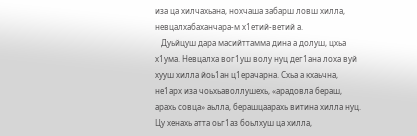иза ца хилчахьана, нохчаша забарш ловш хилла, невцалхабаханчара-м х1етий-ветий а.
   Дуьйцуш дара масийттамма дина а долуш, цхьа х1ума. Невцалха вог1уш волу нуц дег1ана лоха вуй хууш хилла йоь1ан ц1ерачарна. Схьа а кхаьчна, не1арх иза чоьхьаволлушехь, «арадовла бераш, арахь совца» аьлла, берашцаарахь витина хилла нуц. Цу хенахь атта оьг1аз боьлхуш ца хилла,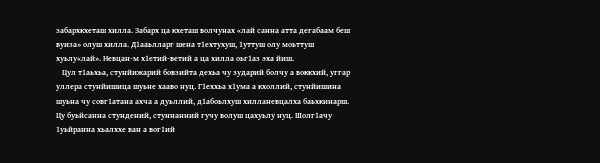забархкхеташ хилла. Забарх ца кхеташ волчунах «лай санна атта дегабаам беш вуиза» олуш хилла. Д1ааьлларг шена т1ехтухуш, 1уттуш олу моьттуш хуьлу«лай». Невцан-м х1етий-ветий а ца хилла оьг1аз эха йиш.
   Цул т1аьхьа, стунйижарий бовзийта дехьа чу зударий болчу а воккхий, уггар уллера стунйишица шуьне хааво нуц. Г1еххьа х1ума а кхоллий, стунйишина шуьна чу совг1атана ахча а дуьллий, д1абоьлхуш хилланевцалха баьхкинарш. Цу буьйсанна стундений, стуннанний гучу волуш цахуьлу нуц. Шолг1ачу 1уьйранна хьалххе ван а вог1ий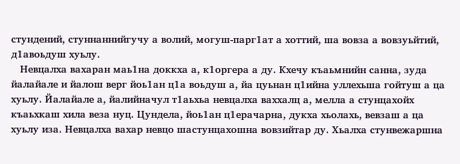стундений, стуннаннийгучу а волий, могуш-парг1ат а хоттий, ша вовза а вовзуьйтий, д1авоьдуш хуьлу.
   Невцалха вахаран маь1на доккха а, к1оргера а ду. Кхечу къаьмнийн санна, зуда йалайале и йалош верг йоь1ан ц1а воьдуш а, йа цуьнан ц1ийна уллехьша гойтуш а ца хуьлу. Йалайале а, йалийначул т1аьхьа невцалха ваххалц а, мелла а стунцахойх къаьхкаш хила веза нуц. Цундела, йоь1ан ц1ерачарна, дукха хьолахь, вевзаш а ца хуьлу иза. Невцалха вахар невцо шастунцахошна вовзийтар ду. Хьалха стунвежаршна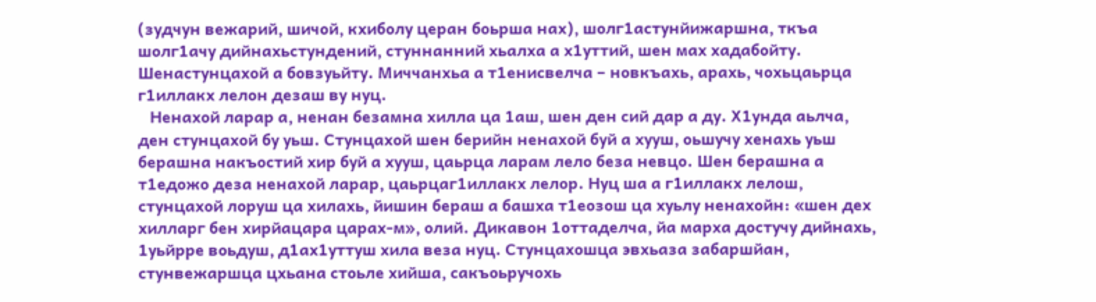(зудчун вежарий, шичой, кхиболу церан боьрша нах), шолг1астунйижаршна, ткъа шолг1ачу дийнахьстундений, стуннанний хьалха а х1уттий, шен мах хадабойту. Шенастунцахой а бовзуьйту. Миччанхьа а т1енисвелча – новкъахь, арахь, чохьцаьрца г1иллакх лелон дезаш ву нуц.
   Ненахой ларар а, ненан безамна хилла ца 1аш, шен ден сий дар а ду. Х1унда аьлча, ден стунцахой бу уьш. Стунцахой шен берийн ненахой буй а хууш, оьшучу хенахь уьш берашна накъостий хир буй а хууш, цаьрца ларам лело беза невцо. Шен берашна а т1едожо деза ненахой ларар, цаьрцаг1иллакх лелор. Нуц ша а г1иллакх лелош, стунцахой лоруш ца хилахь, йишин бераш а башха т1еозош ца хуьлу ненахойн: «шен дех хилларг бен хирйацара царах-м», олий. Дикавон 1оттаделча, йа марха достучу дийнахь, 1уьйрре воьдуш, д1ах1уттуш хила веза нуц. Стунцахошца эвхьаза забаршйан, стунвежаршца цхьана стоьле хийша, сакъоьручохь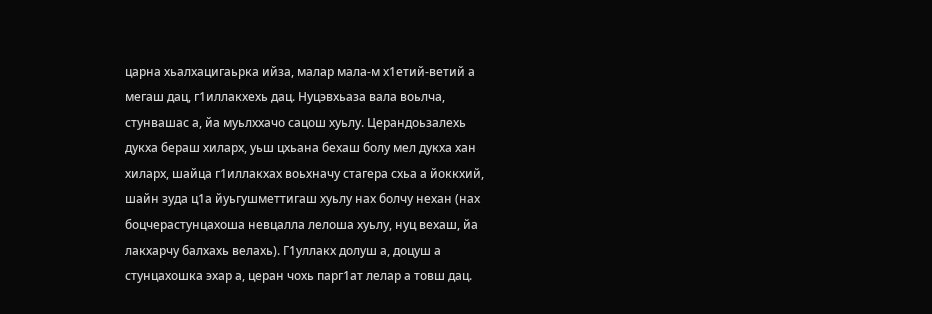царна хьалхацигаьрка ийза, малар мала-м х1етий-ветий а мегаш дац, г1иллакхехь дац. Нуцэвхьаза вала воьлча, стунвашас а, йа муьлххачо сацош хуьлу. Церандоьзалехь дукха бераш хиларх, уьш цхьана бехаш болу мел дукха хан хиларх, шайца г1иллакхах воьхначу стагера схьа а йоккхий, шайн зуда ц1а йуьгушметтигаш хуьлу нах болчу нехан (нах боцчерастунцахоша невцалла лелоша хуьлу, нуц вехаш, йа лакхарчу балхахь велахь). Г1уллакх долуш а, доцуш а стунцахошка эхар а, церан чохь парг1ат лелар а товш дац.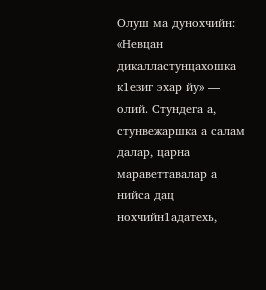Олуш ма дунохчийн: «Невцан дикалластунцахошка к1езиг эхар йу» — олий. Стундега а, стунвежаршка а салам далар, царна мараветтавалар а нийса дац нохчийн1адатехь,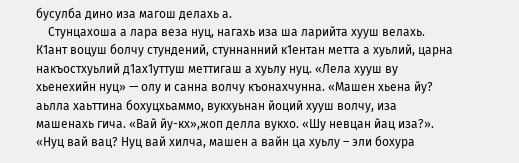бусулба дино иза магош делахь а.
    Стунцахоша а лара веза нуц, нагахь иза ша ларийта хууш велахь. К1ант воцуш болчу стундений, стуннанний к1ентан метта а хуьлий, царна накъостхуьлий д1ах1уттуш меттигаш а хуьлу нуц. «Лела хууш ву хьенехийн нуц» — олу и санна волчу къонахчунна. «Машен хьена йу? аьлла хаьттина бохуцхьаммо, вукхуьнан йоций хууш волчу, иза машенахь гича. «Вай йу-кх»,жоп делла вукхо. «Шу невцан йац иза?». «Нуц вай вац? Нуц вай хилча, машен а вайн ца хуьлу – эли бохура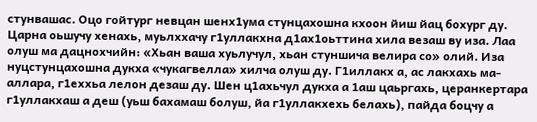стунвашас. Оцо гойтург невцан шенх1ума стунцахошна кхоон йиш йац бохург ду. Царна оьшучу хенахь, муьлххачу г1уллакхна д1ах1оьттина хила везаш ву иза. Лаа олуш ма дацнохчийн: «Хьан ваша хуьлучул, хьан стуншича велира со» олий. Иза нуцстунцахошна дукха «чукагвелла» хилча олуш ду. Г1иллакх а, ас лакхахь ма-аллара, г1еххьа лелон дезаш ду. Шен ц1ахьчул дукха а 1аш цаьргахь, церанкертара г1уллакхаш а деш (уьш бахамаш болуш, йа г1уллакхехь белахь), пайда боцчу а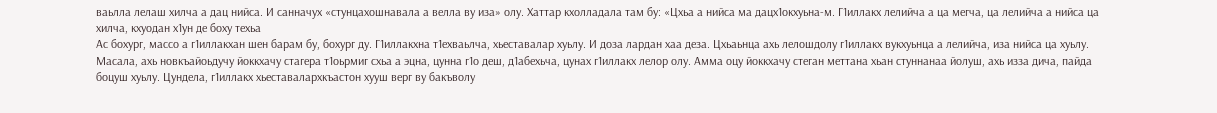ваьлла лелаш хилча а дац нийса. И санначух «стунцахошнавала а велла ву иза» олу. Хаттар кхолладала там бу: «Цхьа а нийса ма дацх1окхуьна-м. Г1иллакх лелийча а ца мегча, ца лелийча а нийса ца хилча, кхуодан х1ун де боху техьа
Ас бохург, массо а г1иллакхан шен барам бу, бохург ду. Г1иллакхна т1ехваьлча, хьеставалар хуьлу. И доза лардан хаа деза. Цхьаьнца ахь лелошдолу г1иллакх вукхуьнца а лелийча, иза нийса ца хуьлу. Масала, ахь новкъайоьдучу йоккхачу стагера т1оьрмиг схьа а эцна, цунна г1о деш, д1абехьча, цунах г1иллакх лелор олу. Амма оцу йоккхачу стеган меттана хьан стуннанаа йолуш, ахь изза дича, пайда боцуш хуьлу. Цундела, г1иллакх хьеставалархкъастон хууш верг ву бакъволу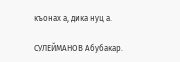къонах а, дика нуц а.

СУЛЕЙМАНОВ Абубакар.